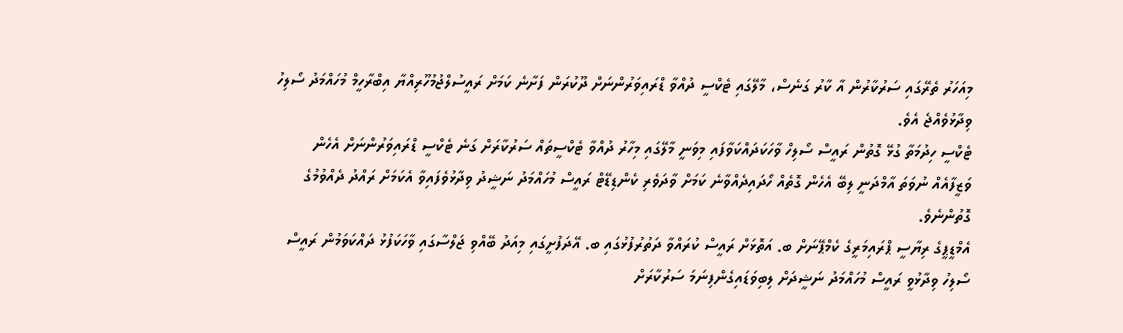މިއަހަރު ތެރޭގައި ސަރުކާރުން އާ ކާރު ގަނެސް، މާލޭގައި ޓެކްސީ ދުއްވާ ޑްރައިވަރުންނަށް ދޫކުރަން ފަށާނެ ކަމަށް ރައީސުލްޖުމުހޫރިއްޔާ އިބްރާހީމް މުހައްމަދު ސޯލިހު ވިދާޅުވެއްޖެ އެވެ.
ޓެކްސީ ހިދުމަތާ ގުޅޭ ގޮތުން ރައީސް ސޯލިހް ވާހަކަދައްކަވާފައި މިވަނީ މާލޭގައި މިހާރު ދުއްވާ ޓެކްސީތައް ސަރުކާރަށް ގަނެ ޓެކްސީ ޑްރައިވަރުންނަށް އެހެން ވަޒީފާއެއް ނުވަތަ އާމްދަނީ ލިބޭ އެހެން ގޮތެއް ހޯދައިދެއްވާނެ ކަމަށް ވާދަވެރި ކެންޑިޑޭޓް ރައީސް މުހައްމަދު ނަޝީދު ވިދާޅުވެފައިވާ އެކަމަށް ރައްދު ދެއްވުމުގެ ގޮތުންނެވެ.
އެމްޑީޕީގެ ރިޔާސީ ޕްރައިމަރީގެ ކެމްޕޭނަށް ބ. އަތޮޅަށް ރައީސް ކުރައްވާ ދަތުރުފުޅުގައި ބ. އޭދަފުށީގައި މިއަދު ބޭއްވި ޖަލްސާގައި ވާހަކަފުޅު ދައްކަވަމުން ރައީސް ސޯލިހު ވިދާޅުވީ ރައީސް މުހައްމަދު ނަޝީދަށް ލިބިވަޑައިގެންފިނަމަ ސަރުކާރަށް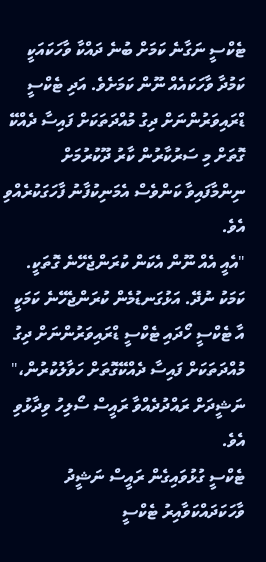ޓެކްސީ ނަގާނެ ކަމަށް ބުނެ ދައްކާ ވާހަކައަކީ ކަމުދާ ވާހަކައެއް ނޫން ކަމަށެވެ. އަދި ޓެކްސީ ޑްރައިވަރުންނަށް ދިގު މުއްދަތަކަށް ފައިސާ ދެއްކޭ ގޮތަށް މި ސަރުކާރުން ކާރު ދޫކުރުމަށް ނިންމާފައިވާ ކަންވެސް އެމަނިކުފާނު ފާހަގަކުރެއްވި އެވެ.
"އެއީ އެއް ނޫން އެކަން ކުރަންޖެހޭނެ ގޮތަކީ. ކަމަކު ނުދޭ. އަޅުގަނޑުމެން ކުރަންޖެހޭނެ ކަމަކީ އާ ޓެކްސީ ހޯދައި ޓެކްސީ ޑްރައިވަރުންނަށް ދިގު މުއްދަތަކަށް ފައިސާ ދެއްކޭގޮތަށް ހަވާލުކުރުން،" ނަޝީދަށް ރައްދުދެއްވާ ރައީސް ސޯލިހު ވިދާޅުވި އެވެ.
ޓެކްސީ ގުޅުވައިގެން ރައީސް ނަޝީދު ވާހަކަދައްކަވާއިރު ޓެކްސީ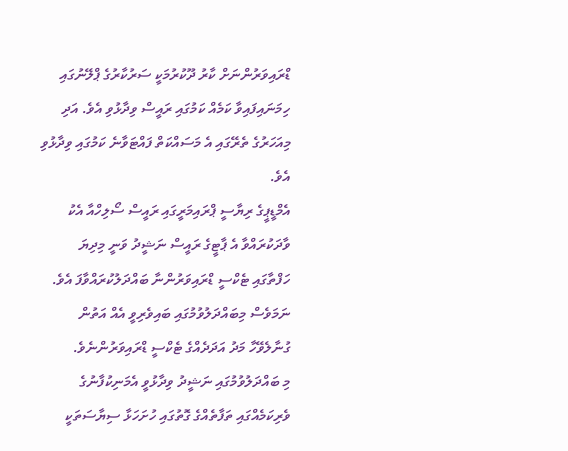ޑްރައިވަރުންނަށް ކާރު ދޫކުރުމަކީ ސަރުކާރުގެ ޕްލޭނުގައި ހިމަނައިފައިވާ ކަމެއް ކަމުގައި ރައީސް ވިދާޅުވި އެވެ. އަދި މިއަހަރުގެ ތެރޭގައި އެ މަސައްކަތް ފައްޓަވާނެ ކަމުގައި ވިދާޅުވި އެވެ.
އެމްޑީޕީގެ ރިޔާސީ ޕްރައިމަރީގައި ރައީސް ސޯލިހްއާ އެކު ވާދަކުރައްވާ އެ ޕާޓީގެ ރައީސް ނަޝީދު ވަނީ މިދިޔަ ހަފްތާގައި ޓެކްސީ ޑްރައިވަރުންނާ ބައްދަލުކުރައްވާފަ އެވެ. ނަމަވެސް މިބައްދަލުވުމުގައި ބައިވެރިވީ އެއް އަތުން ގުނާލެވޭހާ މަދު އަދަދެއްގެ ޓެކްސީ ޑްރައިވަރުންނެވެ.
މި ބައްދަލުވުމުގައި ނަޝީދު ވިދާޅުވީ އެމަނިކުފާނުގެ ވެރިކަމެއްގައި ތަފާތެއްގެ ގޮތުގައި ހުށަހަޅާ ސިޔާސަތަކީ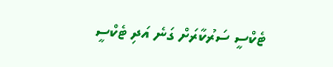ޓެކްސީ ސަރުކާރަށް ގަނެ އަދި ޓެކްސީ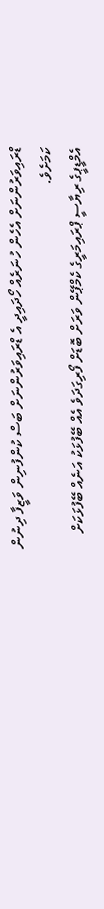ޑްރައިވަރުންނަށް އެހެން ހުނަރެއް ހޯދައިދީ އެ ޑްރައިވަރުންނަށް ބަސް ކުންފުނިން ވަޒީފާ ދިނުން ކަމަށެވެ.
އެމްޑީޕީގެ ރިޔާސީ ޕްރައިމަރީގެ ކެމްޕޭން ވަރަށް ބޮޑަށް ފޯރިގަދަވެ އެއް ބޭފުޅަކު އަނެއް ބޭފުޅަކަށް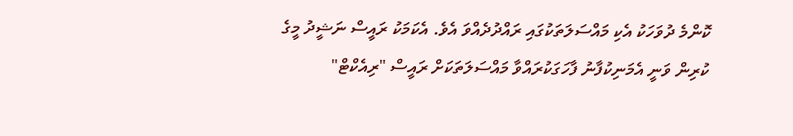ކޮންމެ ދުވަހަކު އެކި މައްސަލަތަކުގައި ރައްދުދެއްވަ އެވެ. އެކަމަކު ރައީސް ނަޝީދު މީގެ ކުރިން ވަނީ އެމަނިކުފާނު ފާހަގަކުރައްވާ މައްސަލަތަކަށް ރައީސް "ރިއެކްޓް"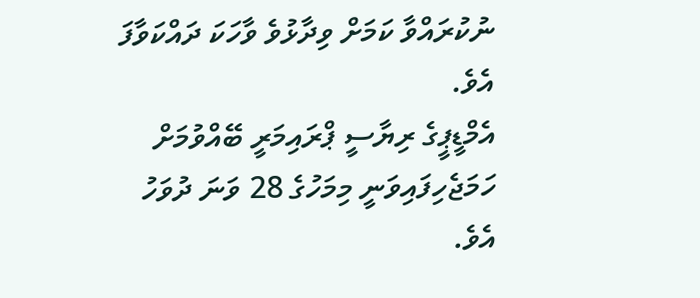ނުކުރައްވާ ކަމަށް ވިދާޅުވެ ވާހަކަ ދައްކަވާފަ އެވެ.
އެމްޑީޕީގެ ރިޔާސީ ޕްރައިމަރީ ބޭއްވުމަށް ހަމަޖެހިފައިވަނީ މިމަހުގެ 28 ވަނަ ދުވަހު އެވެ.